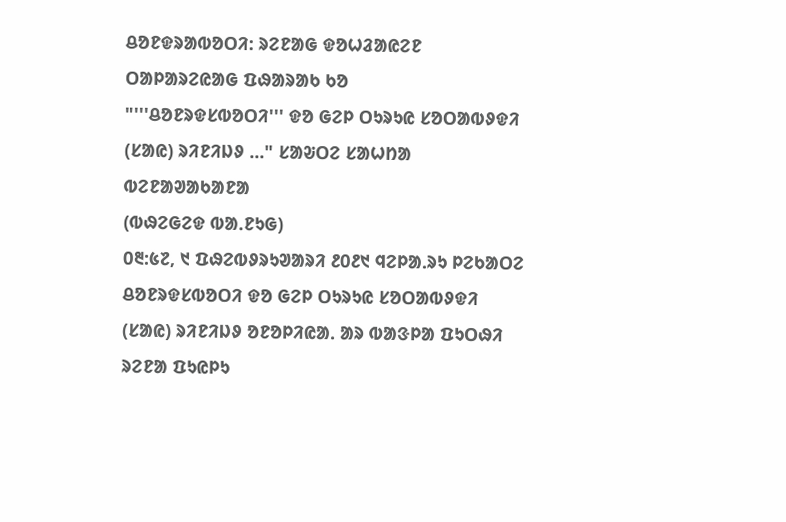ᱪᱚᱱᱫᱨᱟᱵᱚᱛᱤ: ᱨᱮᱱᱟᱜ ᱫᱚᱦᱲᱟᱭᱮᱱ ᱛᱟᱞᱟᱨᱮᱭᱟᱜ ᱯᱷᱟᱨᱟᱠ ᱠᱚ
"'''ᱪᱚᱱᱨᱫᱥᱵᱚᱛᱤ''' ᱫᱚ ᱜᱮᱞ ᱛᱩᱨᱩᱭ ᱥᱚᱛᱟᱵᱽᱫᱤ (ᱥᱟᱭ) ᱨᱤᱱᱤᱡᱽ ..." ᱥᱟᱶᱛᱮ ᱥᱟᱦᱴᱟ ᱵᱮᱱᱟᱣᱟᱠᱟᱱᱟ
(ᱵᱷᱮᱜᱮᱫ ᱵᱟᱹᱱᱩᱜ)
᱐᱓:᱕᱗, ᱑ ᱯᱷᱮᱵᱽᱨᱩᱣᱟᱨᱤ ᱒᱐᱒᱑ ᱧᱮᱞᱟᱹᱨᱩ ᱞᱮᱠᱟᱛᱮ
ᱪᱚᱱᱨᱫᱥᱵᱚᱛᱤ ᱫᱚ ᱜᱮᱞ ᱛᱩᱨᱩᱭ ᱥᱚᱛᱟᱵᱽᱫᱤ (ᱥᱟᱭ) ᱨᱤᱱᱤᱡᱽ ᱚᱱᱚᱞᱤᱭᱟᱹ ᱟᱨ ᱵᱟᱝᱞᱟ ᱯᱩᱛᱷᱤ ᱨᱮᱱᱟ ᱯᱩᱭᱞᱩ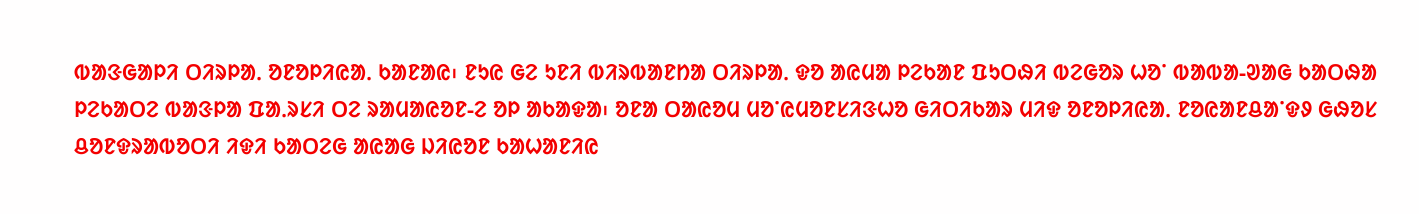ᱵᱟᱝᱜᱟᱞᱤ ᱛᱤᱨᱞᱟᱹ ᱚᱱᱚᱞᱤᱭᱟᱹ ᱠᱟᱱᱟᱭ᱾ ᱱᱩᱭ ᱜᱮ ᱩᱱᱤ ᱵᱤᱨᱵᱟᱱᱴᱟ ᱛᱤᱨᱞᱟᱹ ᱫᱚ ᱟᱭᱢᱟ ᱞᱮᱠᱟᱱ ᱯᱩᱛᱷᱤ ᱵᱮᱜᱚᱨ ᱦᱚᱸ ᱵᱟᱵᱟ-ᱣᱟᱜ ᱠᱟᱛᱷᱟ ᱞᱮᱠᱟᱛᱮ ᱵᱟᱝᱞᱟ ᱯᱟᱹᱨᱥᱤ ᱛᱮ ᱨᱟᱢᱟᱭᱚᱱ-ᱮ ᱚᱞ ᱟᱠᱟᱫᱟ᱾ ᱚᱱᱟ ᱛᱟᱭᱚᱢ ᱢᱚᱸᱭᱢᱚᱱᱥᱤᱝᱦᱚ ᱜᱤᱛᱤᱠᱟᱨ ᱢᱤᱫ ᱚᱱᱚᱞᱤᱭᱟᱹ ᱱᱚᱭᱟᱱᱪᱟᱸᱫᱽ ᱜᱷᱚᱥ ᱪᱚᱱᱫᱨᱟᱵᱚᱛᱤ ᱤᱫᱤ ᱠᱟᱛᱮᱜ ᱟᱭᱟᱜ ᱡᱤᱭᱚᱱ ᱠᱟᱦᱟᱱᱤᱭ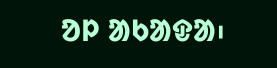ᱚᱞ ᱟᱠᱟᱫᱟ᱾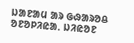ᱡᱟᱱᱟᱢ ᱟᱨ ᱜᱷᱟᱨᱚᱪ
ᱚᱱᱚᱞᱤᱭᱟᱹ ᱡᱤᱭᱚᱱ